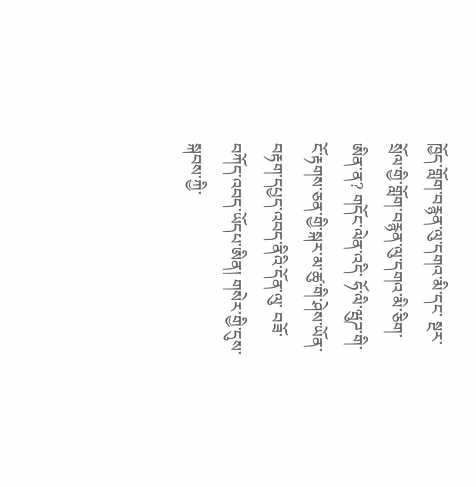ཁྱོད་གློག་བརྙན་ལུ་དགའ་མི་དང་ སྔར་སྲོལ་གྱི་གློག་བརྙན་ལུ་དགའ་མི་ཅིག་ཨིན་ན? གདོང་ལེན་འདི་ ཧོ་ལི་ཝུཌ་གི་ ངོ་རྟགས་ཅན་གྱི་སྐར་མ་ཚུ་གི་ཤེས་ཡོན་བརྟག་དཔྱད་འབད་ནིའི་དོན་ལུ་ བཟོ་བཀོད་འབད་ཡོདཔ་ཨིན། གསེར་གྱི་དུས་སྐབས་ཀྱི་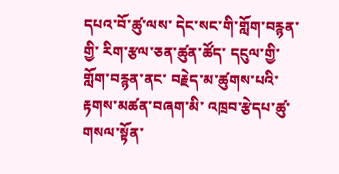དཔའ་བོ་ཚུ་ལས་ དེང་སང་གི་གློག་བརྙན་གྱི་ རིག་རྩལ་ཅན་ཚུན་ཚོད་ དངུལ་གྱི་གློག་བརྙན་ནང་ བརྗེད་མ་ཚུགས་པའི་ རྟགས་མཚན་བཞག་མི་ འཁྲབ་རྩེདཔ་ཚུ་ གསལ་སྟོན་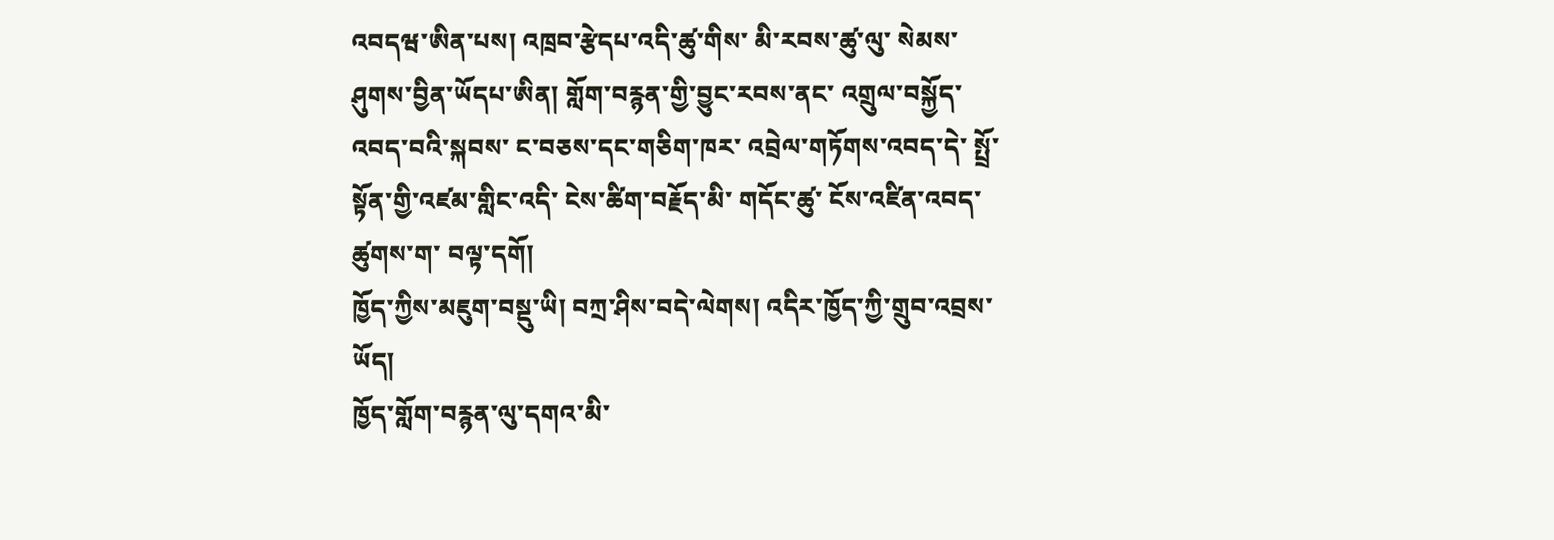འབདཝ་ཨིན་པས། འཁྲབ་རྩེདཔ་འདི་ཚུ་གིས་ མི་རབས་ཚུ་ལུ་ སེམས་ཤུགས་བྱིན་ཡོདཔ་ཨིན། གློག་བརྙན་གྱི་བྱུང་རབས་ནང་ འགྲུལ་བསྐྱོད་འབད་བའི་སྐབས་ ང་བཅས་དང་གཅིག་ཁར་ འབྲེལ་གཏོགས་འབད་དེ་ སྤྲོ་སྟོན་གྱི་འཛམ་གླིང་འདི་ ངེས་ཚིག་བརྗོད་མི་ གདོང་ཚུ་ ངོས་འཛིན་འབད་ཚུགས་ག་ བལྟ་དགོ།
ཁྱོད་ཀྱིས་མཇུག་བསྡུ་ཡི། བཀྲ་ཤིས་བདེ་ལེགས། འདིར་ཁྱོད་ཀྱི་གྲུབ་འབྲས་ཡོད།
ཁྱོད་གློག་བརྙན་ལུ་དགའ་མི་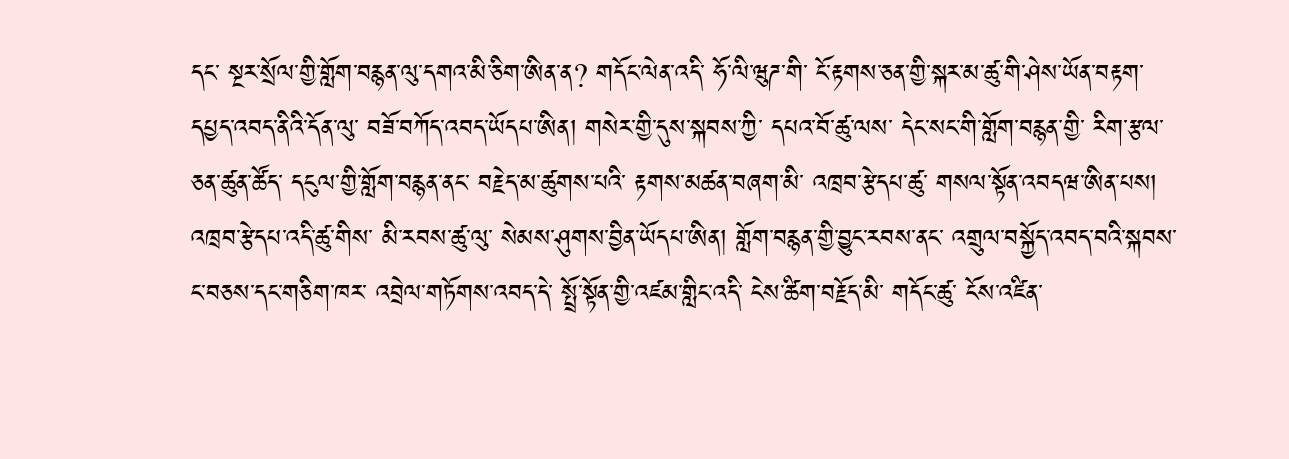དང་ སྔར་སྲོལ་གྱི་གློག་བརྙན་ལུ་དགའ་མི་ཅིག་ཨིན་ན? གདོང་ལེན་འདི་ ཧོ་ལི་ཝུཌ་གི་ ངོ་རྟགས་ཅན་གྱི་སྐར་མ་ཚུ་གི་ཤེས་ཡོན་བརྟག་དཔྱད་འབད་ནིའི་དོན་ལུ་ བཟོ་བཀོད་འབད་ཡོདཔ་ཨིན། གསེར་གྱི་དུས་སྐབས་ཀྱི་ དཔའ་བོ་ཚུ་ལས་ དེང་སང་གི་གློག་བརྙན་གྱི་ རིག་རྩལ་ཅན་ཚུན་ཚོད་ དངུལ་གྱི་གློག་བརྙན་ནང་ བརྗེད་མ་ཚུགས་པའི་ རྟགས་མཚན་བཞག་མི་ འཁྲབ་རྩེདཔ་ཚུ་ གསལ་སྟོན་འབདཝ་ཨིན་པས། འཁྲབ་རྩེདཔ་འདི་ཚུ་གིས་ མི་རབས་ཚུ་ལུ་ སེམས་ཤུགས་བྱིན་ཡོདཔ་ཨིན། གློག་བརྙན་གྱི་བྱུང་རབས་ནང་ འགྲུལ་བསྐྱོད་འབད་བའི་སྐབས་ ང་བཅས་དང་གཅིག་ཁར་ འབྲེལ་གཏོགས་འབད་དེ་ སྤྲོ་སྟོན་གྱི་འཛམ་གླིང་འདི་ ངེས་ཚིག་བརྗོད་མི་ གདོང་ཚུ་ ངོས་འཛིན་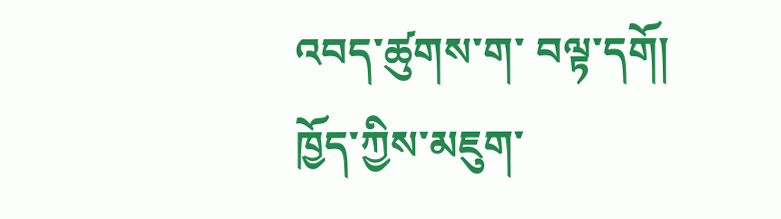འབད་ཚུགས་ག་ བལྟ་དགོ།
ཁྱོད་ཀྱིས་མཇུག་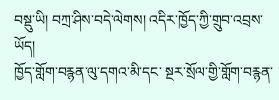བསྡུ་ཡི། བཀྲ་ཤིས་བདེ་ལེགས། འདིར་ཁྱོད་ཀྱི་གྲུབ་འབྲས་ཡོད།
ཁྱོད་གློག་བརྙན་ལུ་དགའ་མི་དང་ སྔར་སྲོལ་གྱི་གློག་བརྙན་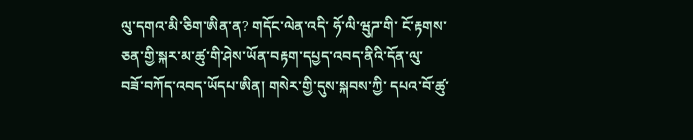ལུ་དགའ་མི་ཅིག་ཨིན་ན? གདོང་ལེན་འདི་ ཧོ་ལི་ཝུཌ་གི་ ངོ་རྟགས་ཅན་གྱི་སྐར་མ་ཚུ་གི་ཤེས་ཡོན་བརྟག་དཔྱད་འབད་ནིའི་དོན་ལུ་ བཟོ་བཀོད་འབད་ཡོདཔ་ཨིན། གསེར་གྱི་དུས་སྐབས་ཀྱི་ དཔའ་བོ་ཚུ་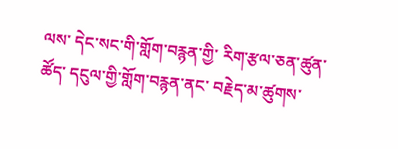ལས་ དེང་སང་གི་གློག་བརྙན་གྱི་ རིག་རྩལ་ཅན་ཚུན་ཚོད་ དངུལ་གྱི་གློག་བརྙན་ནང་ བརྗེད་མ་ཚུགས་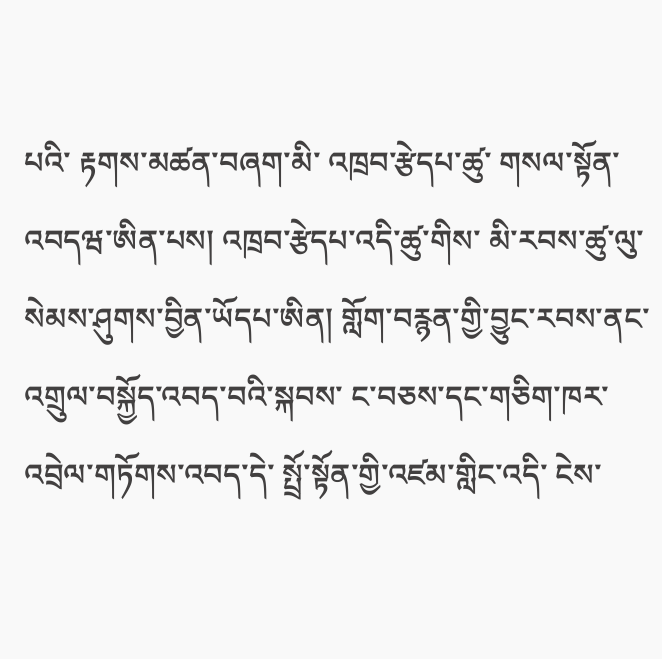པའི་ རྟགས་མཚན་བཞག་མི་ འཁྲབ་རྩེདཔ་ཚུ་ གསལ་སྟོན་འབདཝ་ཨིན་པས། འཁྲབ་རྩེདཔ་འདི་ཚུ་གིས་ མི་རབས་ཚུ་ལུ་ སེམས་ཤུགས་བྱིན་ཡོདཔ་ཨིན། གློག་བརྙན་གྱི་བྱུང་རབས་ནང་ འགྲུལ་བསྐྱོད་འབད་བའི་སྐབས་ ང་བཅས་དང་གཅིག་ཁར་ འབྲེལ་གཏོགས་འབད་དེ་ སྤྲོ་སྟོན་གྱི་འཛམ་གླིང་འདི་ ངེས་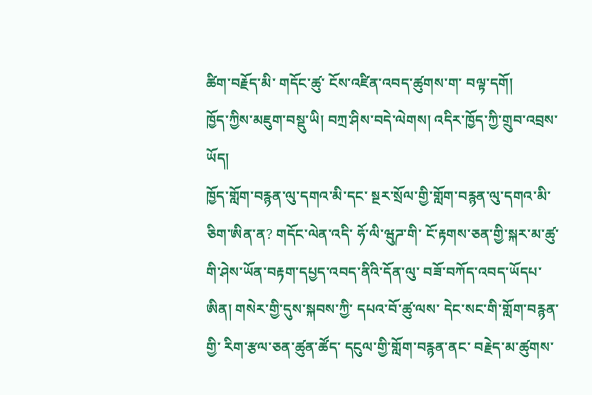ཚིག་བརྗོད་མི་ གདོང་ཚུ་ ངོས་འཛིན་འབད་ཚུགས་ག་ བལྟ་དགོ།
ཁྱོད་ཀྱིས་མཇུག་བསྡུ་ཡི། བཀྲ་ཤིས་བདེ་ལེགས། འདིར་ཁྱོད་ཀྱི་གྲུབ་འབྲས་ཡོད།
ཁྱོད་གློག་བརྙན་ལུ་དགའ་མི་དང་ སྔར་སྲོལ་གྱི་གློག་བརྙན་ལུ་དགའ་མི་ཅིག་ཨིན་ན? གདོང་ལེན་འདི་ ཧོ་ལི་ཝུཌ་གི་ ངོ་རྟགས་ཅན་གྱི་སྐར་མ་ཚུ་གི་ཤེས་ཡོན་བརྟག་དཔྱད་འབད་ནིའི་དོན་ལུ་ བཟོ་བཀོད་འབད་ཡོདཔ་ཨིན། གསེར་གྱི་དུས་སྐབས་ཀྱི་ དཔའ་བོ་ཚུ་ལས་ དེང་སང་གི་གློག་བརྙན་གྱི་ རིག་རྩལ་ཅན་ཚུན་ཚོད་ དངུལ་གྱི་གློག་བརྙན་ནང་ བརྗེད་མ་ཚུགས་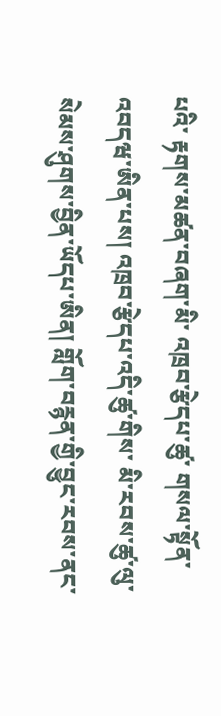པའི་ རྟགས་མཚན་བཞག་མི་ འཁྲབ་རྩེདཔ་ཚུ་ གསལ་སྟོན་འབདཝ་ཨིན་པས། འཁྲབ་རྩེདཔ་འདི་ཚུ་གིས་ མི་རབས་ཚུ་ལུ་ སེམས་ཤུགས་བྱིན་ཡོདཔ་ཨིན། གློག་བརྙན་གྱི་བྱུང་རབས་ནང་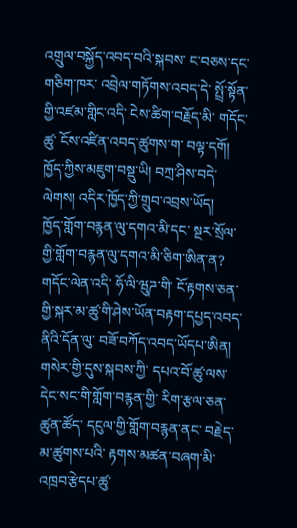འགྲུལ་བསྐྱོད་འབད་བའི་སྐབས་ ང་བཅས་དང་གཅིག་ཁར་ འབྲེལ་གཏོགས་འབད་དེ་ སྤྲོ་སྟོན་གྱི་འཛམ་གླིང་འདི་ ངེས་ཚིག་བརྗོད་མི་ གདོང་ཚུ་ ངོས་འཛིན་འབད་ཚུགས་ག་ བལྟ་དགོ།
ཁྱོད་ཀྱིས་མཇུག་བསྡུ་ཡི། བཀྲ་ཤིས་བདེ་ལེགས། འདིར་ཁྱོད་ཀྱི་གྲུབ་འབྲས་ཡོད།
ཁྱོད་གློག་བརྙན་ལུ་དགའ་མི་དང་ སྔར་སྲོལ་གྱི་གློག་བརྙན་ལུ་དགའ་མི་ཅིག་ཨིན་ན? གདོང་ལེན་འདི་ ཧོ་ལི་ཝུཌ་གི་ ངོ་རྟགས་ཅན་གྱི་སྐར་མ་ཚུ་གི་ཤེས་ཡོན་བརྟག་དཔྱད་འབད་ནིའི་དོན་ལུ་ བཟོ་བཀོད་འབད་ཡོདཔ་ཨིན། གསེར་གྱི་དུས་སྐབས་ཀྱི་ དཔའ་བོ་ཚུ་ལས་ དེང་སང་གི་གློག་བརྙན་གྱི་ རིག་རྩལ་ཅན་ཚུན་ཚོད་ དངུལ་གྱི་གློག་བརྙན་ནང་ བརྗེད་མ་ཚུགས་པའི་ རྟགས་མཚན་བཞག་མི་ འཁྲབ་རྩེདཔ་ཚུ་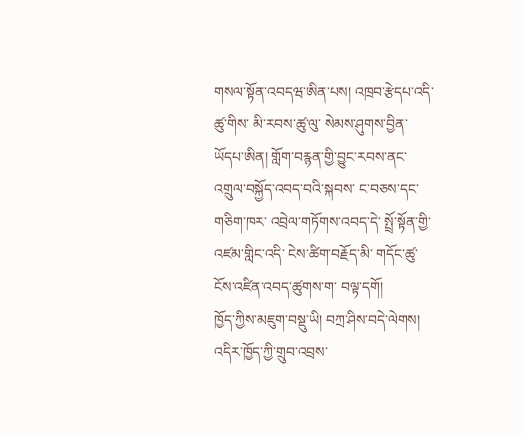གསལ་སྟོན་འབདཝ་ཨིན་པས། འཁྲབ་རྩེདཔ་འདི་ཚུ་གིས་ མི་རབས་ཚུ་ལུ་ སེམས་ཤུགས་བྱིན་ཡོདཔ་ཨིན། གློག་བརྙན་གྱི་བྱུང་རབས་ནང་ འགྲུལ་བསྐྱོད་འབད་བའི་སྐབས་ ང་བཅས་དང་གཅིག་ཁར་ འབྲེལ་གཏོགས་འབད་དེ་ སྤྲོ་སྟོན་གྱི་འཛམ་གླིང་འདི་ ངེས་ཚིག་བརྗོད་མི་ གདོང་ཚུ་ ངོས་འཛིན་འབད་ཚུགས་ག་ བལྟ་དགོ།
ཁྱོད་ཀྱིས་མཇུག་བསྡུ་ཡི། བཀྲ་ཤིས་བདེ་ལེགས། འདིར་ཁྱོད་ཀྱི་གྲུབ་འབྲས་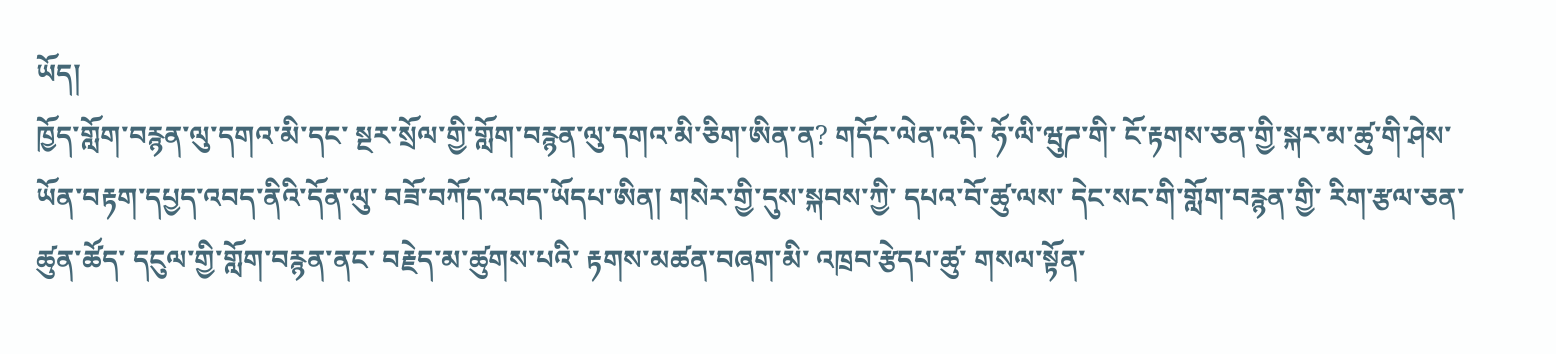ཡོད།
ཁྱོད་གློག་བརྙན་ལུ་དགའ་མི་དང་ སྔར་སྲོལ་གྱི་གློག་བརྙན་ལུ་དགའ་མི་ཅིག་ཨིན་ན? གདོང་ལེན་འདི་ ཧོ་ལི་ཝུཌ་གི་ ངོ་རྟགས་ཅན་གྱི་སྐར་མ་ཚུ་གི་ཤེས་ཡོན་བརྟག་དཔྱད་འབད་ནིའི་དོན་ལུ་ བཟོ་བཀོད་འབད་ཡོདཔ་ཨིན། གསེར་གྱི་དུས་སྐབས་ཀྱི་ དཔའ་བོ་ཚུ་ལས་ དེང་སང་གི་གློག་བརྙན་གྱི་ རིག་རྩལ་ཅན་ཚུན་ཚོད་ དངུལ་གྱི་གློག་བརྙན་ནང་ བརྗེད་མ་ཚུགས་པའི་ རྟགས་མཚན་བཞག་མི་ འཁྲབ་རྩེདཔ་ཚུ་ གསལ་སྟོན་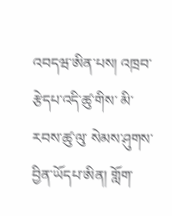འབདཝ་ཨིན་པས། འཁྲབ་རྩེདཔ་འདི་ཚུ་གིས་ མི་རབས་ཚུ་ལུ་ སེམས་ཤུགས་བྱིན་ཡོདཔ་ཨིན། གློག་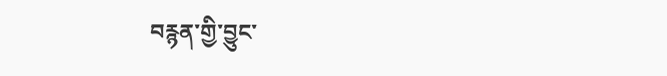བརྙན་གྱི་བྱུང་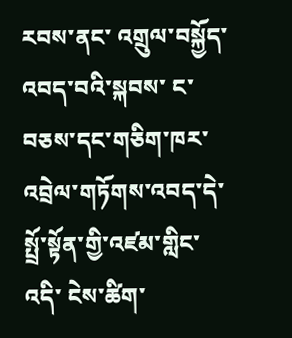རབས་ནང་ འགྲུལ་བསྐྱོད་འབད་བའི་སྐབས་ ང་བཅས་དང་གཅིག་ཁར་ འབྲེལ་གཏོགས་འབད་དེ་ སྤྲོ་སྟོན་གྱི་འཛམ་གླིང་འདི་ ངེས་ཚིག་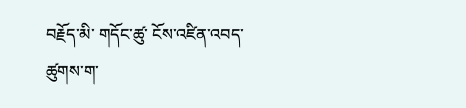བརྗོད་མི་ གདོང་ཚུ་ ངོས་འཛིན་འབད་ཚུགས་ག་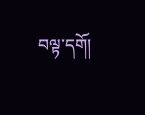བལྟ་དགོ།